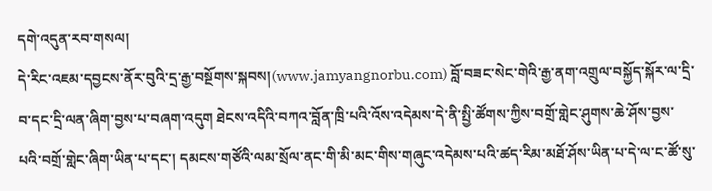དགེ་འདུན་རབ་གསལ།
དེ་རིང་འཇམ་དབྱངས་ནོར་བུའི་དྲ་རྒྱ་བསྔོགས་སྐབས།(www.jamyangnorbu.com) བློ་བཟང་སེང་གེའི་རྒྱ་ནག་འགྲུལ་བསྐྱོད་སྐོར་ལ་དྲི་བ་དང་དྲི་ལན་ཞིག་བྱས་པ་བཞག་འདུག ཐེངས་འདིའི་བཀའ་བློན་ཁྲི་པའི་འོས་འདེམས་དེ་ནི་སྤྱི་ཚོགས་ཀྱིས་བགྲོ་གླེང་ཤུགས་ཆེ་ཤོས་བྱས་པའི་བགྲོ་གླེང་ཞིག་ཡིན་པ་དང་། དམངས་གཙོའི་ལམ་སྲོལ་ནང་གི་མི་མང་གིས་གཞུང་འདེམས་པའི་ཚད་རིམ་མཐོ་ཤོས་ཡིན་པ་དེ་ལ་ང་ཚོ་སུ་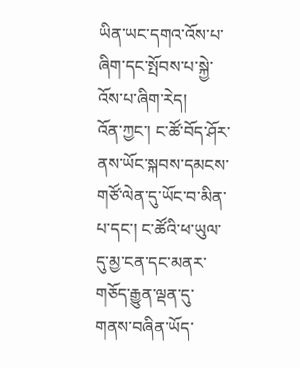ཡིན་ཡང་དགའ་འོས་པ་ཞིག་དང་སྤོབས་པ་སྐྱེ་འོས་པ་ཞིག་རེད།
འོན་ཀྱང་། ང་ཚོ་བོད་ཤོར་ནས་ཡོང་སྐབས་དམངས་གཙོ་ལེན་དུ་ཡོང་བ་མིན་པ་དང་། ང་ཚོའི་ཕ་ཡུལ་དུ་མྱ་ངན་དང་མནར་གཅོད་རྒྱུན་ལྡན་དུ་གནས་བཞིན་ཡོད་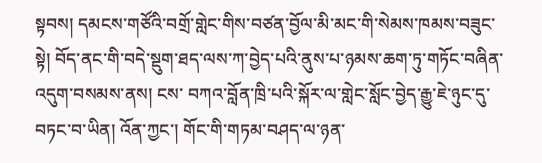སྟབས། དམངས་གཙོའི་བགྲོ་གླེང་གིས་བཙན་བྱོལ་མི་མང་གི་སེམས་ཁམས་བཟུང་སྟེ། བོད་ནང་གི་བདེ་སྡུག་ཐད་ལས་ཀ་བྱེད་པའི་ནུས་པ་ཉམས་ཆག་ཏུ་གཏོང་བཞིན་འདུག་བསམས་ནས། ངས་ བཀའ་བློན་ཁྲི་པའི་སྐོར་ལ་གླེང་སློང་བྱེད་རྒྱུ་ཇེ་ཉུང་དུ་བཏང་བ་ཡིན། འོན་ཀྱང་། གོང་གི་གཏམ་བཤད་ལ་ཉན་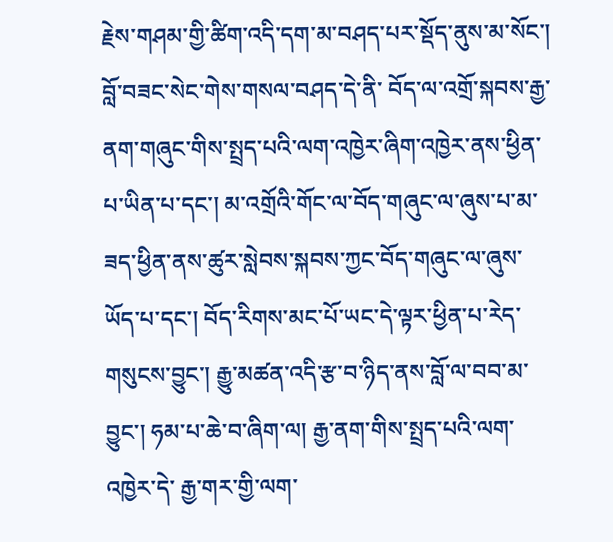རྗེས་གཤམ་གྱི་ཚིག་འདི་དག་མ་བཤད་པར་སྡོད་ནུས་མ་སོང་།
བློ་བཟང་སེང་གེས་གསལ་བཤད་དེ་ནི་ བོད་ལ་འགྲོ་སྐབས་རྒྱ་ནག་གཞུང་གིས་སྤྲད་པའི་ལག་འཁྱེར་ཞིག་འཁྱེར་ནས་ཕྱིན་པ་ཡིན་པ་དང་། མ་འགྲོའི་གོང་ལ་བོད་གཞུང་ལ་ཞུས་པ་མ་ཟད་ཕྱིན་ནས་ཚུར་སླེབས་སྐབས་ཀྱང་བོད་གཞུང་ལ་ཞུས་ཡོད་པ་དང་། བོད་རིགས་མང་པོ་ཡང་དེ་ལྟར་ཕྱིན་པ་རེད་གསུངས་བྱུང་། རྒྱུ་མཚན་འདི་རྩ་བ་ཉིད་ནས་བློ་ལ་བབ་མ་བྱུང་། ཧམ་པ་ཆེ་བ་ཞིག་ལ། རྒྱ་ནག་གིས་སྤྲད་པའི་ལག་འཁྱེར་དེ་ རྒྱ་གར་གྱི་ལག་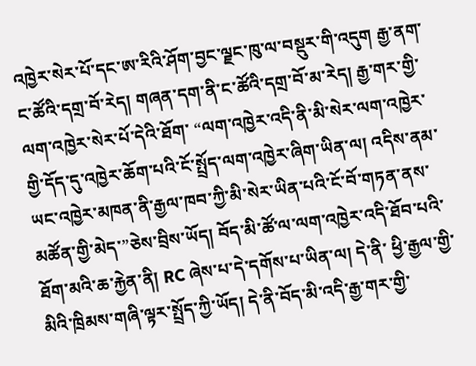འཁྱེར་སེར་པོ་དང་ཨ་རིའི་ཤོག་བྱང་ལྗང་ཁུ་ལ་བསྡུར་གི་འདུག རྒྱ་ནག་ང་ཚོའི་དགྲ་བོ་རེད། གཞན་དག་ནི་ང་ཚོའི་དགྲ་བོ་མ་རེད། རྒྱ་གར་གྱི་ལག་འཁྱེར་སེར་པོ་དེའི་ཐོག་ “ལག་འཁྱེར་འདི་ནི་མི་སེར་ལག་འཁྱེར་གྱི་དོད་དུ་འཁྱེར་ཆོག་པའི་ངོ་སྤྲོད་ལག་འཁྱེར་ཞིག་ཡིན་ལ། འདིས་ནམ་ཡང་འཁྱེར་མཁན་ནི་རྒྱལ་ཁབ་ཀྱི་མི་སེར་ཡིན་པའི་ངོ་བོ་གཏན་ནས་མཚོན་གྱི་མེད་”ཅེས་བྲིས་ཡོད། བོད་མི་ཚོ་ལ་ལག་འཁྱེར་འདི་ཐོབ་པའི་ཐོག་མའི་ཆ་རྐྱེན་ནི། RC ཞེས་པ་དེ་དགོས་པ་ཡིན་ལ། དེ་ནི་ ཕྱི་རྒྱལ་གྱི་མིའི་ཁྲིམས་གཞི་ལྟར་སྤྲོད་ཀྱི་ཡོད། དེ་ནི་བོད་མི་འདི་རྒྱ་གར་གྱི་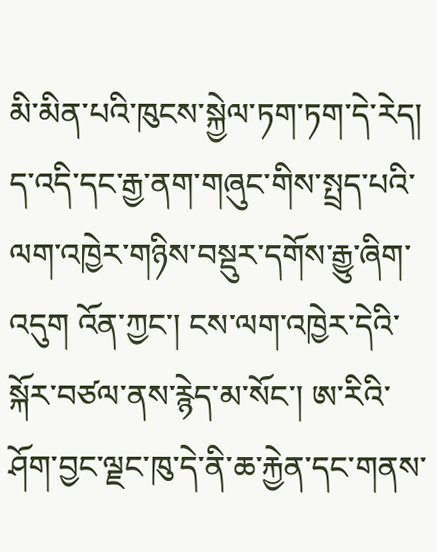མི་མིན་པའི་ཁུངས་སྐྱེལ་ཏག་ཏག་དེ་རེད། ད་འདི་དང་རྒྱ་ནག་གཞུང་གིས་སྤྲད་པའི་ལག་འཁྱེར་གཉིས་བསྡུར་དགོས་རྒྱུ་ཞིག་འདུག འོན་ཀྱང་། ངས་ལག་འཁྱེར་དེའི་སྐོར་བཙལ་ནས་རྙེད་མ་སོང་། ཨ་རིའི་ཤོག་བྱང་ལྗང་ཁུ་དེ་ནི་ཆ་རྐྱེན་དང་གནས་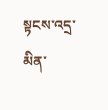སྟངས་འདྲ་མིན་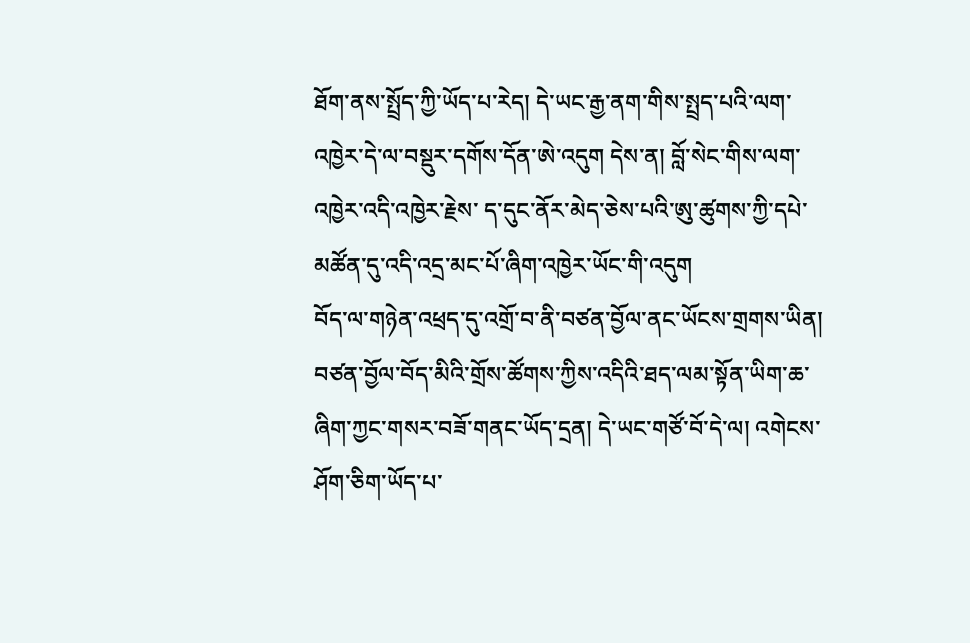ཐོག་ནས་སྤྲོད་ཀྱི་ཡོད་པ་རེད། དེ་ཡང་རྒྱ་ནག་གིས་སྤྲད་པའི་ལག་འཁྱེར་དེ་ལ་བསྡུར་དགོས་དོན་ཨེ་འདུག དེས་ན། བློ་སེང་གིས་ལག་འཁྱེར་འདི་འཁྱེར་རྗེས་ ད་དུང་ནོར་མེད་ཅེས་པའི་ཨུ་ཚུགས་ཀྱི་དཔེ་མཚོན་དུ་འདི་འདྲ་མང་པོ་ཞིག་འཁྱེར་ཡོང་གི་འདུག
བོད་ལ་གཉེན་འཕྲད་དུ་འགྲོ་བ་ནི་བཙན་བྱོལ་ནང་ཡོངས་གྲགས་ཡིན། བཙན་བྱོལ་བོད་མིའི་གྲོས་ཚོགས་ཀྱིས་འདིའི་ཐད་ལམ་སྟོན་ཡིག་ཆ་ཞིག་ཀྱང་གསར་བཟོ་གནང་ཡོད་དྲན། དེ་ཡང་གཙོ་བོ་དེ་ལ། འགེངས་ཤོག་ཅིག་ཡོད་པ་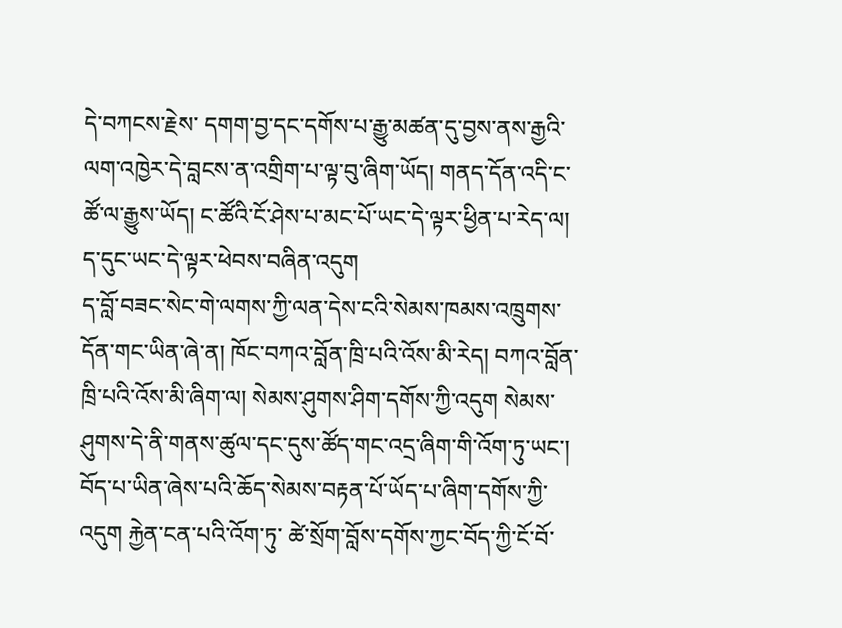དེ་བཀངས་རྗེས་ དགག་བྱ་དང་དགོས་པ་རྒྱུ་མཚན་དུ་བྱས་ནས་རྒྱའི་ལག་འཁྱེར་དེ་བླངས་ན་འགྲིག་པ་ལྟ་བུ་ཞིག་ཡོད། གནད་དོན་འདི་ང་ཚོ་ལ་རྒྱུས་ཡོད། ང་ཚོའི་ངོ་ཤེས་པ་མང་པོ་ཡང་དེ་ལྟར་ཕྱིན་པ་རེད་ལ། ད་དུང་ཡང་དེ་ལྟར་ཕེབས་བཞིན་འདུག
ད་བློ་བཟང་སེང་གེ་ལགས་ཀྱི་ལན་དེས་ངའི་སེམས་ཁམས་འཁྲུགས་དོན་གང་ཡིན་ཞེ་ན། ཁོང་བཀའ་བློན་ཁྲི་པའི་འོས་མི་རེད། བཀའ་བློན་ཁྲི་པའི་འོས་མི་ཞིག་ལ། སེམས་ཤུགས་ཤིག་དགོས་ཀྱི་འདུག སེམས་ཤུགས་དེ་ནི་གནས་ཚུལ་དང་དུས་ཚོད་གང་འདྲ་ཞིག་གི་འོག་ཏུ་ཡང་། བོད་པ་ཡིན་ཞེས་པའི་ཆོད་སེམས་བརྟན་པོ་ཡོད་པ་ཞིག་དགོས་ཀྱི་འདུག རྐྱེན་ངན་པའི་འོག་ཏུ་ ཚེ་སྲོག་བློས་དགོས་ཀྱང་བོད་ཀྱི་ངོ་བོ་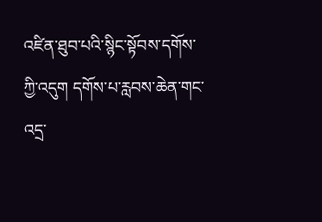འཛིན་ཐུབ་པའི་སྙིང་སྟོབས་དགོས་ཀྱི་འདུག དགོས་པ་རླབས་ཆེན་གང་འདྲ་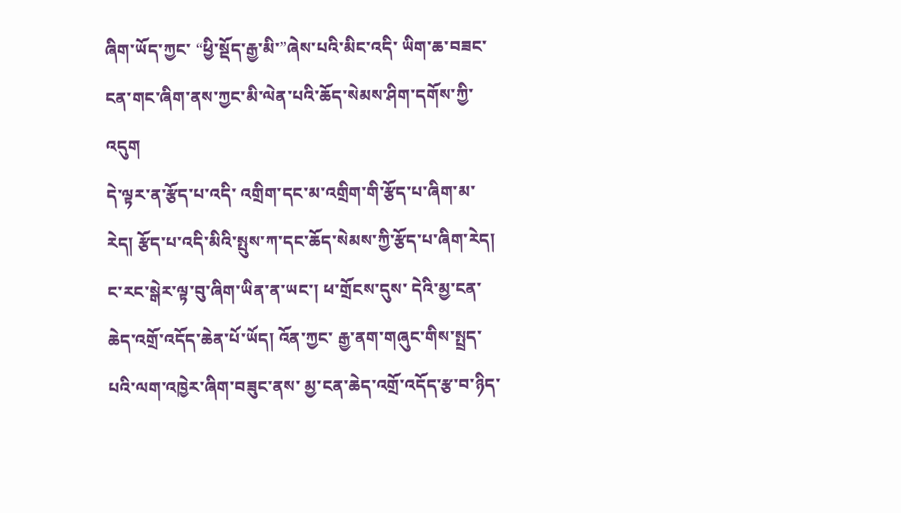ཞིག་ཡོད་ཀྱང་ “ཕྱི་སྡོད་རྒྱ་མི་”ཞེས་པའི་མིང་འདི་ ཡིག་ཆ་བཟང་ངན་གང་ཞིག་ནས་ཀྱང་མི་ལེན་པའི་ཆོད་སེམས་ཤིག་དགོས་ཀྱི་འདུག
དེ་ལྟར་ན་རྩོད་པ་འདི་ འགྲིག་དང་མ་འགྲིག་གི་རྩོད་པ་ཞིག་མ་རེད། རྩོད་པ་འདི་མིའི་སྤུས་ཀ་དང་ཆོད་སེམས་ཀྱི་རྩོད་པ་ཞིག་རེད། ང་རང་སྒེར་ལྟ་བུ་ཞིག་ཡིན་ན་ཡང་། ཕ་གྲོངས་དུས་ དེའི་མྱ་ངན་ཆེད་འགྲོ་འདོད་ཆེན་པོ་ཡོད། འོན་ཀྱང་ རྒྱ་ནག་གཞུང་གིས་སྤྲད་པའི་ལག་འཁྱེར་ཞིག་བཟུང་ནས་ མྱ་ངན་ཆེད་འགྲོ་འདོད་རྩ་བ་ཉིད་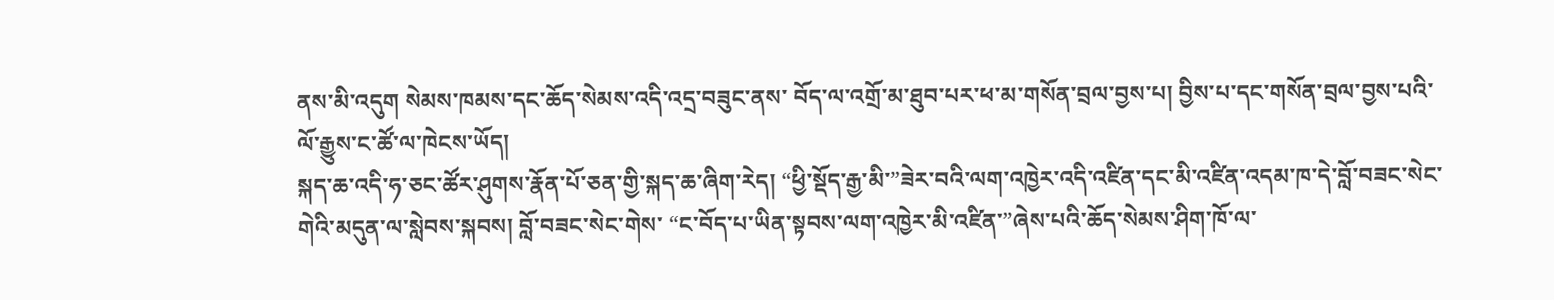ནས་མི་འདུག སེམས་ཁམས་དང་ཆོད་སེམས་འདི་འདྲ་བཟུང་ནས་ བོད་ལ་འགྲོ་མ་ཐུབ་པར་ཕ་མ་གསོན་བྲལ་བྱས་པ། བྱིས་པ་དང་གསོན་བྲལ་བྱས་པའི་ལོ་རྒྱུས་ང་ཚོ་ལ་ཁེངས་ཡོད།
སྐད་ཆ་འདི་ཧ་ཅང་ཚོར་ཤུགས་རྣོན་པོ་ཅན་གྱི་སྐད་ཆ་ཞིག་རེད། “ཕྱི་སྡོད་རྒྱ་མི་”ཟེར་བའི་ལག་འཁྱེར་འདི་འཛིན་དང་མི་འཛིན་འདམ་ཁ་དེ་བློ་བཟང་སེང་གེའི་མདུན་ལ་སླེབས་སྐབས། བློ་བཟང་སེང་གེས་ “ང་བོད་པ་ཡིན་སྟབས་ལག་འཁྱེར་མི་འཛིན་”ཞེས་པའི་ཆོད་སེམས་ཤིག་ཁོ་ལ་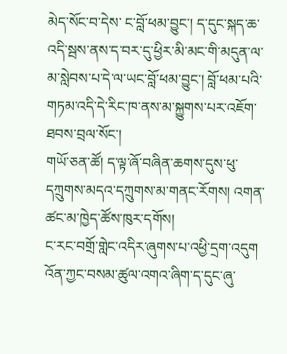མེད་སོང་བ་དེས་ ང་བློ་ཕམ་བྱུང་། ད་དུང་སྐད་ཆ་འདི་སྦས་ནས་ད་བར་དུ་ཕྱིར་མི་མང་གི་མདུན་ལ་མ་སླེབས་པ་དེ་ལ་ཡང་བློ་ཕམ་བྱུང་། བློ་ཕམ་པའི་གཏམ་འདི་དེ་རིང་ཁ་ནས་མ་སྐྱུགས་པར་འཇོག་ཐབས་བྲལ་སོང་།
གཡོ་ཅན་ཚོ། ད་ལྟ་ཞོ་བཞིན་ཆགས་དུས་ཕུ་དཀྲུགས་མདའ་དཀྲུགས་མ་གནང་རོགས། འགན་ཚང་མ་ཁྱེད་ཚོས་ཁུར་དགོས།
ང་རང་བགྲོ་གླེང་འདིར་ཞུགས་པ་འཕྱི་དྲག་འདུག འོན་ཀྱང་བསམ་ཚུལ་འགའ་ཞིག་ད་དུང་ཞུ་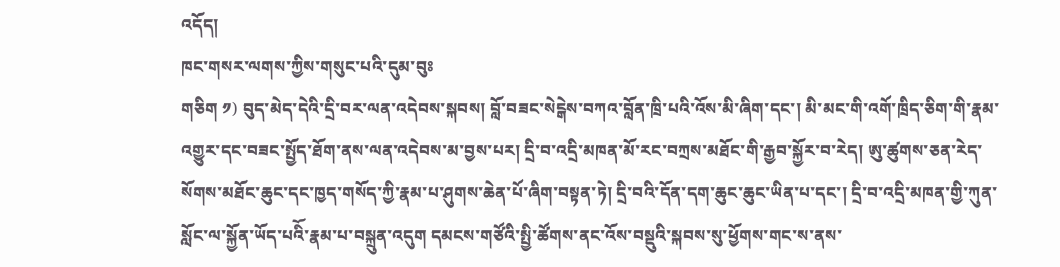འདོད།
ཁང་གསར་ལགས་ཀྱིས་གསུང་པའི་དུམ་བུཿ
གཅིག ༡) བུད་མེད་དེའི་དྲི་བར་ལན་འདེབས་སྐབས། བློ་བཟང་སེངྒེས་བཀའ་བློན་ཁྲི་པའི་འོས་མི་ཞིག་དང་། མི་མང་གི་འགོ་ཁྲིད་ཅིག་གི་རྣམ་འགྱུར་དང་བཟང་སྤྱོད་ཐོག་ནས་ལན་འདེབས་མ་བྱས་པར། དྲི་བ་འདྲི་མཁན་མོ་རང་བཀྲས་མཐོང་གི་རྒྱབ་སྐྱོར་བ་རེད། ཨུ་ཚུགས་ཅན་རེད་སོགས་མཐོང་ཆུང་དང་ཁྱད་གསོད་ཀྱི་རྣམ་པ་ཤུགས་ཆེན་པོ་ཞིག་བསྟན་ཏེ། དྲི་བའི་དོན་དག་ཆུང་ཆུང་ཡིན་པ་དང་། དྲི་བ་འདྲི་མཁན་གྱི་ཀུན་སློང་ལ་སྐྱོན་ཡོད་པའིོ་རྣམ་པ་བསྐྲུན་འདུག དམངས་གཙོའི་སྤྱི་ཚོགས་ནང་འོས་བསྡུའི་སྐབས་སུ་ཕྱོགས་གང་ས་ནས་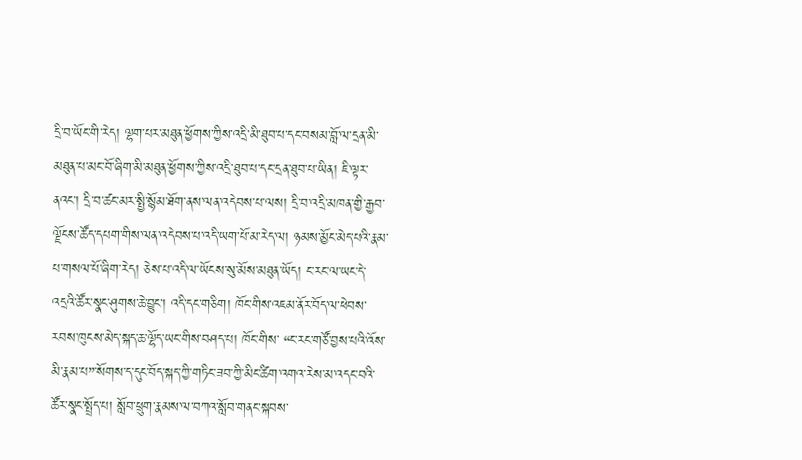དྲི་བ་ཡོང་གི་རེད། ལྷག་པར་མཐུན་ཕྱོགས་ཀྱིས་འདྲི་མི་ཐུབ་པ་དང་བསམ་བློ་ལ་དྲན་མི་མཐུན་པ་མང་བོ་ཞིག་མི་མཐུན་ཕྱོགས་ཀྱིས་འདྲི་ཐུབ་པ་དང་དྲན་ཐུབ་པ་ཡིན། ཇི་ལྟར་ནའང་། དྲི་བ་ཚང་མར་སྤྱི་སྙོམ་ཐོག་ནས་ལན་འདེབས་པ་ལས། དྲི་བ་འདྲི་མཁན་གྱི་རྒྱབ་ལྗོངས་ཚོད་དཔག་གིས་ལན་འདེབས་པ་འདི་ཡག་པོ་མ་རེད་ལ། ཉམས་མྱོང་མེད་པའི་རྣམ་པ་གསལ་པོ་ཞིག་རེད། ཅེས་པ་འདི་ལ་ཡོངས་སུ་མོས་མཐུན་ཡོད། ང་རང་ལ་ཡང་དེ་འདྲའི་ཚོར་སྣང་ཤུགས་ཆེ་བྱུང་། འདི་དང་གཅིག། ཁོང་གིས་འཇམ་ནོར་བོད་ལ་ཕེབས་རབས་ཁུངས་མེད་སྐད་ཆ་ལྷོད་ཡང་གིས་བཤད་པ། ཁོང་གིས་ “ང་རང་གཙོ་བྱས་པའི་འོས་མི་རྣམ་པ”་སོགས་ད་དུང་བོད་སྐད་ཀྱི་གཏིང་ཟབ་ཀྱི་མིང་ཚིག་འགའ་རེས་མ་འདང་བའི་ཚོར་སྣང་སྤྲོད་པ། སློབ་ཕྲུག་རྣམས་ལ་བཀའ་སློབ་གནང་སྐབས་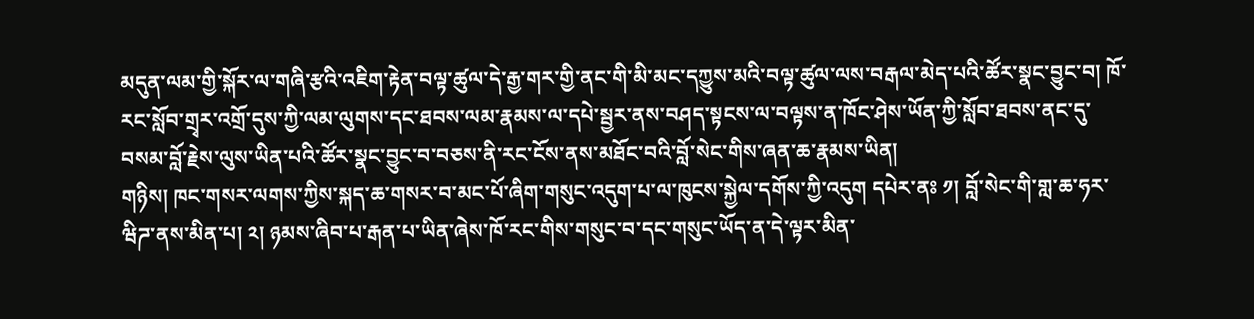མདུན་ལམ་གྱི་སྐོར་ལ་གཞི་རྩའི་འཇིག་རྟེན་བལྟ་ཚུལ་དེ་རྒྱ་གར་གྱི་ནང་གི་མི་མང་དཀྱུས་མའི་བལྟ་ཚུལ་ལས་བརྒལ་མེད་པའི་ཚོར་སྣང་བྱུང་བ། ཁོ་རང་སློབ་གྲྭར་འགྲོ་དུས་ཀྱི་ལམ་ལུགས་དང་ཐབས་ལམ་རྣམས་ལ་དཔེ་སྦྱར་ནས་བཤད་སྟངས་ལ་བལྟས་ན་ཁོང་ཤེས་ཡོན་ཀྱི་སློབ་ཐབས་ནང་དུ་བསམ་བློ་རྗེས་ལུས་ཡིན་པའི་ཚོར་སྣང་བྱུང་བ་བཅས་ནི་རང་ངོས་ནས་མཐོང་བའི་བློ་སེང་གིས་ཞན་ཆ་རྣམས་ཡིན།
གཉིས། ཁང་གསར་ལགས་ཀྱིས་སྐད་ཆ་གསར་བ་མང་པོ་ཞིག་གསུང་འདུག་པ་ལ་ཁུངས་སྐྱེལ་དགོས་ཀྱི་འདུག དཔེར་ནཿ ༡། བློ་སེང་གི་གླ་ཆ་ཧར་ཝིཌ་ནས་མིན་པ། ༢། ཉམས་ཞིབ་པ་རྒན་པ་ཡིན་ཞེས་ཁོ་རང་གིས་གསུང་བ་དང་གསུང་ཡོད་ན་དེ་ལྟར་མིན་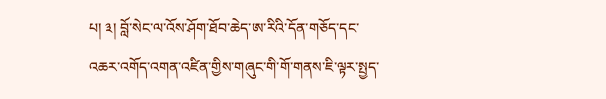པ། ༣། བློ་སེང་ལ་འོས་ཤོག་ཐོབ་ཆེད་ཨ་རིའི་དོན་གཅོད་དང་འཆར་འགོད་འགན་འཛིན་གྱིས་གཞུང་གི་གོ་གནས་ཇི་ལྟར་སྤྱད་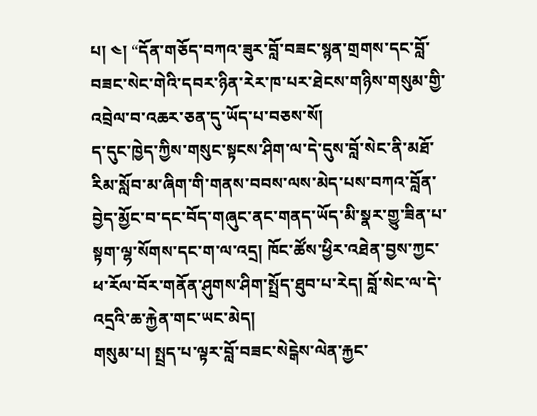པ། ༤། “དོན་གཅོད་བཀའ་ཟུར་བློ་བཟང་སྙན་གྲགས་དང་བློ་བཟང་སེང་གེའི་དབར་ཉིན་རེར་ཁ་པར་ཐེངས་གཉིས་གསུམ་གྱི་འབྲེལ་བ་འཆར་ཅན་དུ་ཡོད་པ་བཅས་སོ།
ད་དུང་ཁྱེད་ཀྱིས་གསུང་སྟངས་ཤིག་ལ་དེ་དུས་བློ་སེང་ནི་མཐོ་རིམ་སློབ་མ་ཞིག་གི་གནས་བབས་ལས་མེད་པས་བཀའ་བློན་བྱེད་མྱོང་བ་དང་བོད་གཞུང་ནང་གནད་ཡོད་མི་སྣར་གྱུ་ཟིན་པ་སྟག་ལྷ་སོགས་དང་ག་ལ་འདྲ། ཁོང་ཚོས་ཕྱིར་འཐེན་བྱས་ཀྱང་ཕ་རོལ་བོར་གནོན་ཤུགས་ཤིག་སྤྲོད་ཐུབ་པ་རེད། བློ་སེང་ལ་དེ་འདྲའི་ཆ་རྐྱེན་གང་ཡང་མེད།
གསུམ་པ། སྤྲད་པ་ལྟར་བློ་བཟང་སེངྒེས་ལེན་རྐྱང་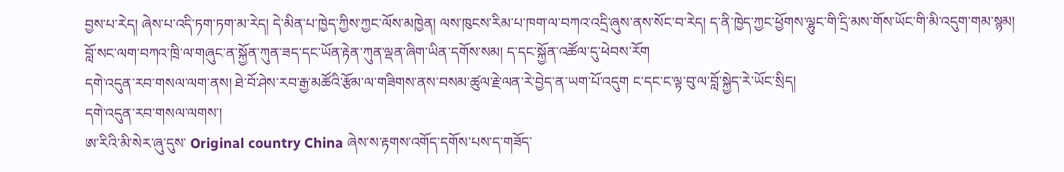བྱས་པ་རེད། ཞེས་པ་འདི་ཏག་ཏག་མ་རེད། དེ་མིན་པ་ཁྱེད་ཀྱིས་ཀྱང་ལོས་མཁྱེན། ལས་ཁུངས་རིམ་པ་ཁག་ལ་བཀའ་འདྲི་ཞུས་ནས་སོང་བ་རེད། ད་ནི་ཁྱེད་ཀྱང་ཕྱོགས་ལྷུང་གི་དྲི་མས་གོས་ཡོང་གི་མི་འདུག་གམ་སྙམ།
བློ་སང་ལག་བཀའ་ཁྲི་ལ་གཞུང་ན་སྐྱོན་ཀུན་ཟད་དང་ཡོན་རྟེན་ཀུན་ལྡན་ཞིག་ཡིན་དགོས་སམ། ད་དང་སྐྱོན་འཚོལ་དུ་ཕེབས་རོག
དགེ་འདུན་རབ་གསལ་ལག་ནས། ཐེ་བོ་ཤེས་རབ་རྒྱ་མཚོའི་རྩོམ་ལ་གཟིགས་ནས་བསམ་ཚུལ་རྗེ་ལན་རེ་བྱེད་ན་ཡག་པོ་འདུག ང་དང་ང་ལྟ་བུ་ལ་བློ་སྐྱེད་རེ་ཡོང་སྲིད།
དགེ་འདུན་རབ་གསལ་ལགས་།
ཨ་རིའི་མི་སེར་ཞུ་དུས་ Original country China ཞེས་ས་རྟགས་འགོད་དགོས་པས་ད་གཟོད་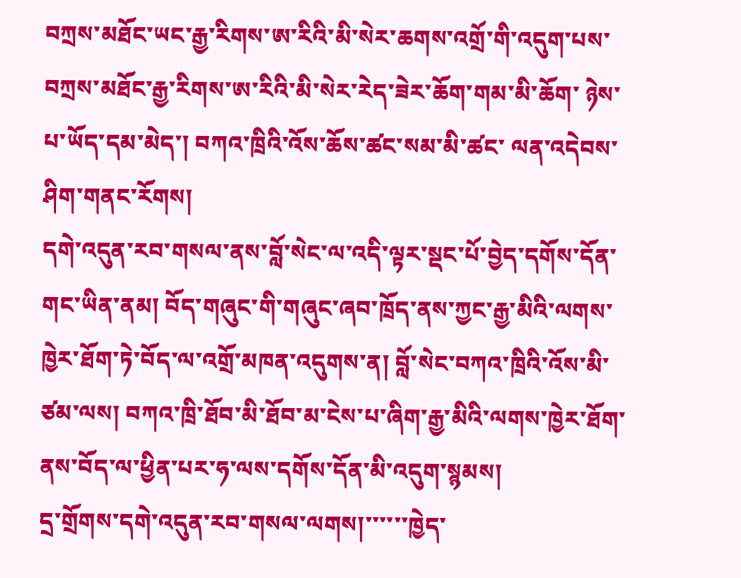བཀྲས་མཐོང་ཡང་རྒྱ་རིགས་ཨ་རིའི་མི་སེར་ཆགས་འགྲོ་གི་འདུག་པས་ བཀྲས་མཐོང་རྒྱ་རིགས་ཨ་རིའི་མི་སེར་རེད་ཟེར་ཆོག་གམ་མི་ཆོག་ ཉེས་པ་ཡོད་དམ་མེད་། བཀའ་ཁྲིའི་འོས་ཆོས་ཚང་སམ་མི་ཚང་ ལན་འདེབས་ཤིག་གནང་རོགས།
དགེ་འདུན་རབ་གསལ་ནས་བློ་སེང་ལ་འདི་ལྟར་སྡང་པོ་བྱེད་དགོས་དོན་གང་ཡིན་ནམ། བོད་གཞུང་གི་གཞུང་ཞབ་ཁྲོད་ནས་ཀྱང་རྒྱ་མིའི་ལགས་ཁྱེར་ཐོག་ཏེ་བོད་ལ་འགྲོ་མཁན་འདུགས་ན། བློ་སེང་བཀའ་ཁྲིའི་འོས་མི་ཙམ་ལས། བཀའ་ཁྲི་ཐོབ་མི་ཐོབ་མ་ངེས་པ་ཞིག་རྒྱ་མིའི་ལགས་ཁྱེར་ཐོག་ནས་བོད་ལ་ཕྱིན་པར་ཧ་ལས་དགོས་དོན་མི་འདུག་སྙམས།
དྲ་གྲོགས་དགེ་འདུན་རབ་གསལ་ལགས།་་་་་་ཁྱེད་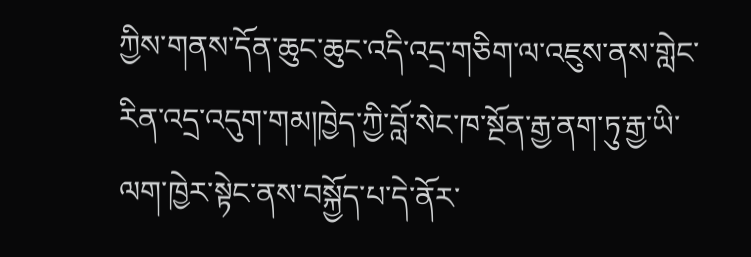ཀྱིས་གནས་དོན་ཆུང་ཆུང་འདི་འདྲ་གཅིག་ལ་འཇུས་ནས་གླེང་རིན་འདྲ་འདུག་གམ།ཁྱེད་ཀྱི་བློ་སེང་ཁ་སྔོན་རྒྱ་ནག་ཏུ་རྒྱ་ཡི་ལག་ཁྱེར་སྟེང་ནས་བསྐྱོད་པ་དེ་ནོར་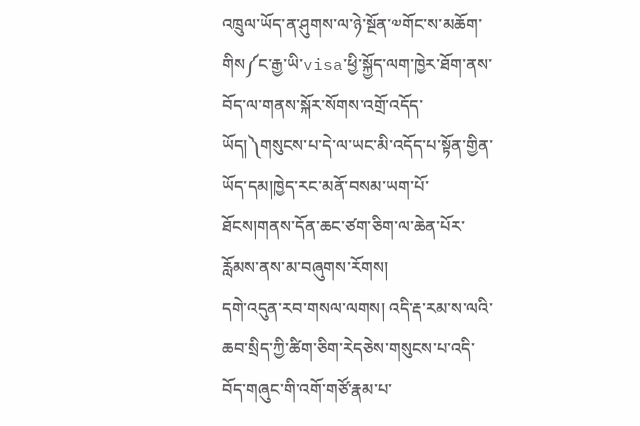འཁྲུལ་ཡོད་ན་ཤུགས་ལ་ཉེ་སྔོན་༧གོང་ས་མཆོག་གིས༼ང་རྒྱ་ཡི་visa་ཕྱི་སྐྱོད་ལག་ཁྱེར་ཐོག་ནས་བོད་ལ་གནས་སྐོར་སོགས་འགྲོ་འདོད་ཡོད།༽གསུངས་པ་དེ་ལ་ཡང་མི་འདོད་པ་སྟོན་གྱིན་ཡོད་དམ།ཁྱེད་རང་མནོ་བསམ་ཡག་པོ་ཐོངས།གནས་དོན་ཆང་ཙག་ཅིག་ལ་ཆེན་པོར་རློམས་ནས་མ་བཞུགས་རོགས།
དགེ་འདུན་རབ་གསལ་ལགས། འདི་རྡ་རམ་ས་ལའི་ཆབ་སྲིད་ཀྱི་ཚིག་ཅིག་རེདཅེས་གསུངས་པ་འདི་བོད་གཞུང་གི་འགོ་གཙོ་རྣམ་པ་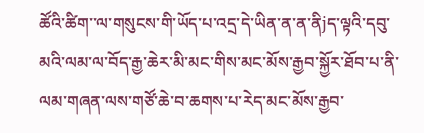ཚོའི་ཚིག་་ལ་གསུངས་གི་ཡོད་པ་འདྲ་དེ་ཡིན་ན་ན་ནིjད་ལྟའི་དབུ་མའི་ལམ་ལ་བོད་རྒྱ་ཆེར་མི་མང་གིས་མང་མོས་རྒྱབ་སྐྱོར་ཐོབ་པ་ནི་ལམ་གཞན་ལས་གཙོ་ཆེ་བ་ཆགས་པ་རེད་མང་མོས་རྒྱབ་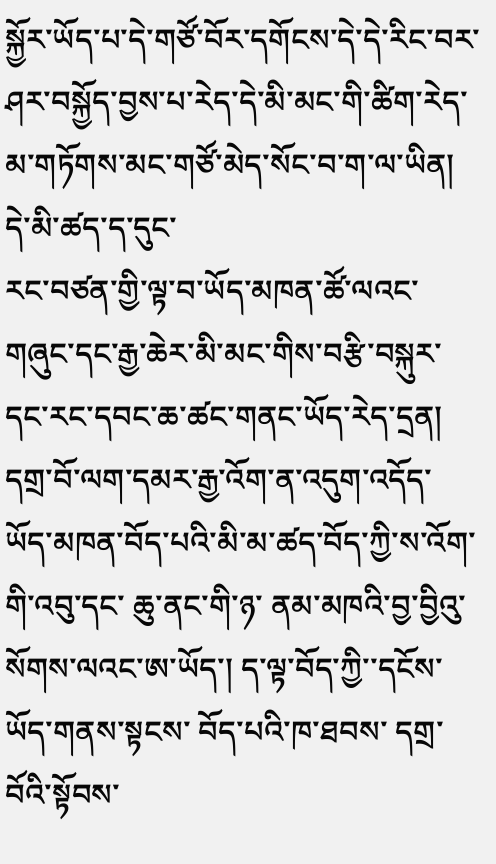སྐྱོར་ཡོད་པ་དེ་གཙོ་བོར་དགོངས་དེ་དེ་རིང་བར་ཤར་བསྐྱོད་བྱས་པ་རེད་དེ་མི་མང་གི་ཚིག་རེད་མ་གཏོགས་མང་གཙོ་མེད་སོང་བ་ག་ལ་ཡིན། དེ་མི་ཚད་ད་དུང་
རང་བཙན་གྱི་ལྟ་བ་ཡོད་མཁན་ཚོ་ལའང་གཞུང་དང་རྒྱ་ཆེར་མི་མང་གིས་བརྩི་བསྐུར་དང་རང་དབང་ཆ་ཚང་གནང་ཡོད་རེད་དྲན།
དགྲ་བོ་ལག་དམར་རྒྱ་འོག་ན་འདུག་འདོད་ཡོད་མཁན་བོད་པའི་མི་མ་ཚད་བོད་ཀྱི་ས་འོག་གི་འབུ་དང་ ཆུ་ནང་གི་ཉ་ ནམ་མཁའི་བྱ་བྱིའུ་སོགས་ལའང་ཨ་ཡོད་། ད་ལྟ་བོད་ཀྱི་་དངོས་ཡོད་གནས་སྟངས་ བོད་པའི་ཁ་ཐབས་ དགྲ་བོའི་སྟོབས་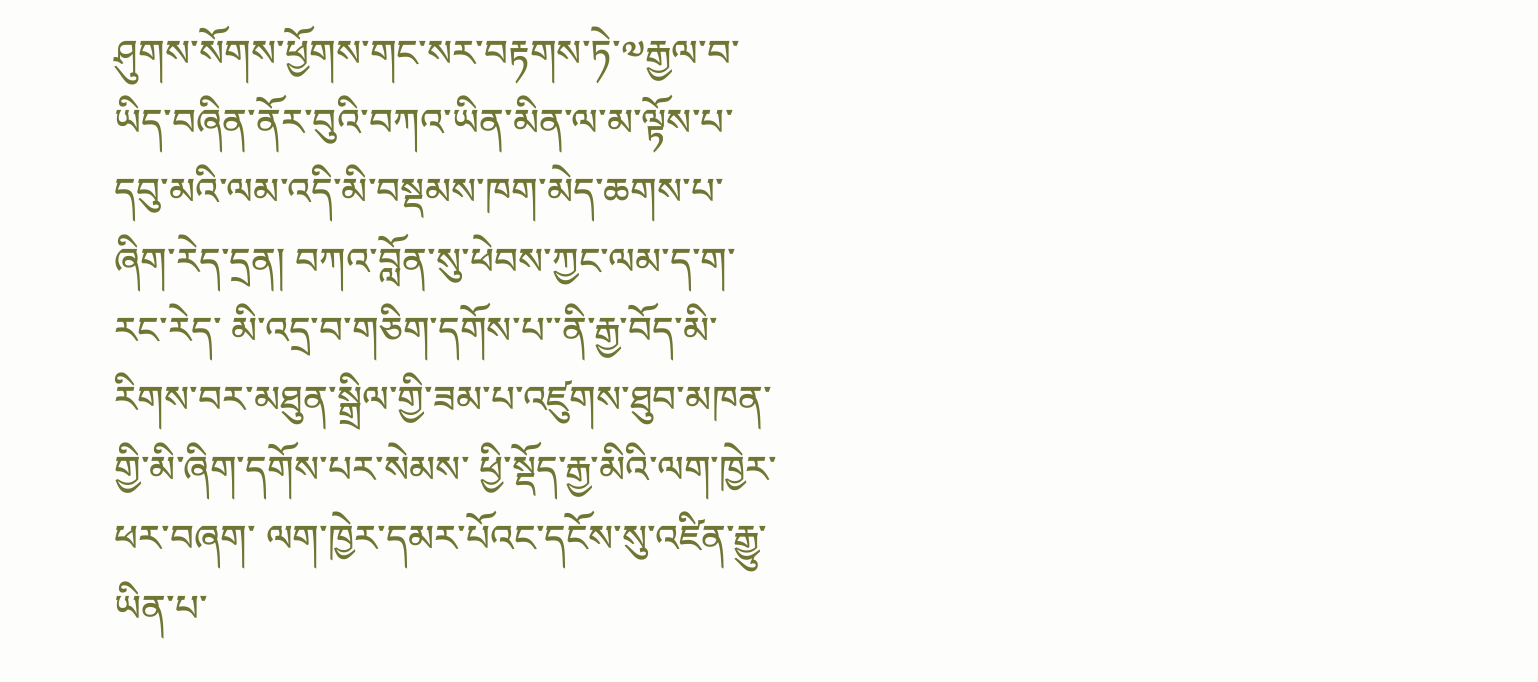ཤུགས་སོགས་ཕྱོགས་གང་སར་བརྟགས་ཏེ་༧རྒྱལ་བ་ཡིད་བཞིན་ནོར་བུའི་བཀའ་ཡིན་མིན་ལ་མ་ལྟོས་པ་དབུ་མའི་ལམ་འདི་མི་བསྡམས་ཁག་མེད་ཆགས་པ་ཞིག་རེད་དྲན། བཀའ་བློན་སུ་ཕེབས་ཀྱང་ལམ་ད་ག་རང་རེད་ མི་འདྲ་བ་གཅིག་དགོས་པ་་ནི་རྒྱ་བོད་མི་རིགས་བར་མཐུན་སྒྲིལ་གྱི་ཟམ་པ་འཛུགས་ཐུབ་མཁན་གྱི་མི་ཞིག་དགོས་པར་སེམས་ ཕྱི་སྡོད་རྒྱ་མིའི་ལག་ཁྱེར་ཕར་བཞག་ ལག་ཁྱེར་དམར་པོའང་དངོས་སུ་འཛིན་རྒྱུ་ཡིན་པ་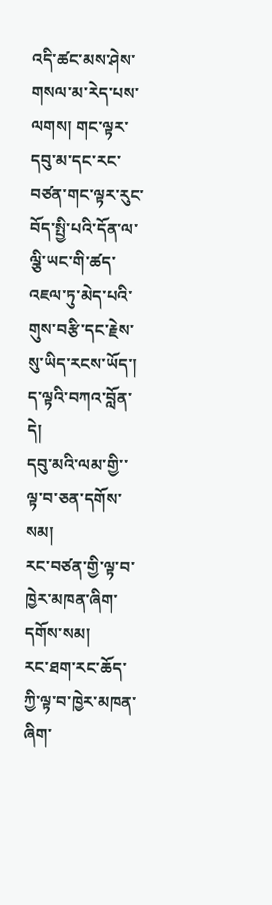འདི་ཚང་མས་ཤེས་གསལ་མ་རེད་པས་ལགས། གང་ལྟར་དབུ་མ་དང་རང་བཙན་གང་ལྟར་རུང་ བོད་སྤྱི་པའི་དོན་ལ་ལྕི་ཡང་གི་ཚད་འཇལ་ཏུ་མེད་པའི་གུས་བརྩི་དང་རྗེས་སུ་ཡིད་རངས་ཡོད་།
ད་ལྟའི་བཀའ་བློན་དེ།
དབུ་མའི་ལམ་གྱི་་ལྟ་བ་ཅན་དགོས་སམ།
རང་བཙན་གྱི་ལྟ་བ་ཁྱེར་མཁན་ཞིག་དགོས་སམ།
རང་ཐག་རང་ཆོད་ཀྱི་ལྟ་བ་ཁྱེར་མཁན་ཞིག་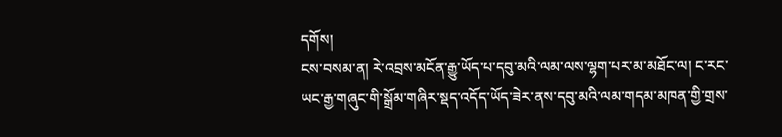དགོས།
ངས་བསམ་ན། རེ་འབྲས་མངོན་རྒྱུ་ཡོད་པ་དབུ་མའི་ལམ་ལས་ལྷག་པར་མ་མཐོང་ལ། ང་རང་ཡང་རྒྱ་གཞུང་གི་སྒྲོམ་གཞིར་སྡད་འདོད་ཡོད་ཟེར་ནས་དབུ་མའི་ལམ་གདམ་མཁན་གྱི་གྲས་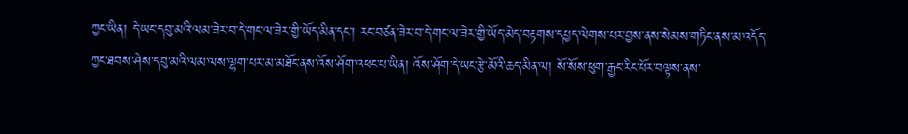ཀྱང་ཡིན། དེ་ཡང་དབུ་མའི་ལམ་ཟེར་བ་དེ་གང་ལ་ཟེར་གྱི་ཡོད་མིན་དང་། རང་བཙན་ཟེར་བ་དེ་གང་ལ་ཟེར་གྱི་ཡོད་མེད་བརྟགས་དཔྱད་ལེགས་པར་བྱས་ནས་སེམས་གཏིང་ནས་མ་འདོད་ཀྱང་ཐབས་ཤེས་དབུ་མའི་ལམ་ལས་ལྷག་པར་མ་མཐོང་ནས་འོས་ཤོག་འཕང་པ་ཡིན། འོས་ཤོག་དེ་ཡང་རྩེ་མོའི་ཆད་མིན་ལ། སོ་སོས་ཕུག་རྒྱང་རིང་པོར་བལྟས་ནས་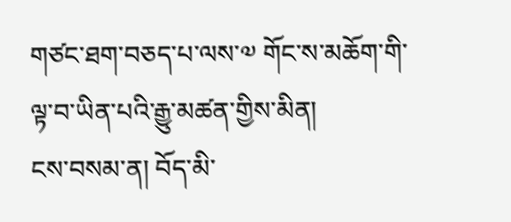གཙང་ཐག་བཅད་པ་ལས་༧ གོང་ས་མཆོག་གི་ལྟ་བ་ཡིན་པའི་རྒྱུ་མཚན་གྱིས་མིན།
ངས་བསམ་ན། བོད་མི་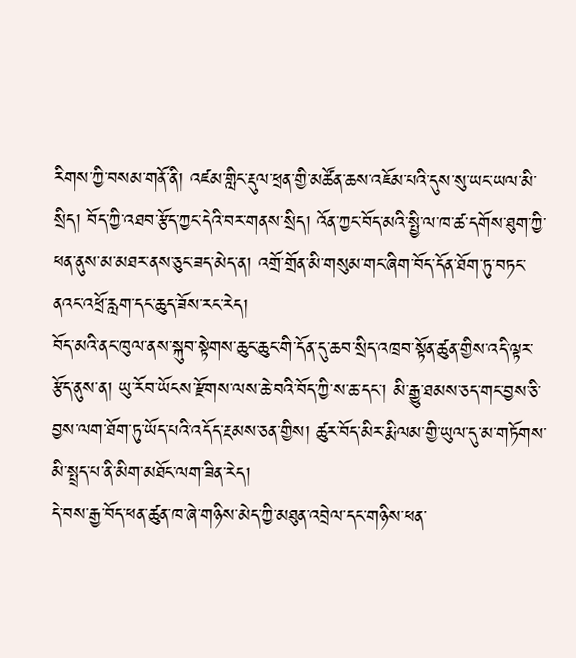རིགས་ཀྱི་བསམ་གནོ་ནི། འཛམ་གླིང་རྡུལ་ཕྲན་གྱི་མཚོན་ཆས་འཇོམ་པའི་དུས་སུ་ཡང་ཡལ་མི་སྲིད། བོད་ཀྱི་འཐབ་རྩོད་ཀྱང་དེའི་བར་གནས་སྲིད། འོན་ཀྱང་བོད་མའི་སྤྱི་ལ་ཁ་ཚ་དགོས་ཐུག་ཀྱི་ཕན་ནུས་མ་མཐར་ནས་ཅུང་ཟད་མེད་ན། འགྲོ་གྲོན་མི་གསུམ་གང་ཞིག་བོད་དོན་ཐོག་ཏུ་བཏང་ནའང་འཕྲོ་རླག་དང་ཆུད་ཟོས་རང་རེད།
བོད་མའི་ནང་ཁུལ་ནས་སྐུབ་སྟེགས་ཆུང་ཆུང་གི་དོན་དུ་ཆབ་སྲིད་འཁྲབ་སྟོན་ཚུན་གྱིས་འདི་ལྟར་རྩོད་ནུས་ན། ཡུ་རོབ་ཡོངས་རྫོགས་ལས་ཆེ་བའི་བོད་ཀྱི་ས་ཆ་དང་། མི་རྒྱུ་ཐམས་ཅད་གང་བྱས་ཅི་བྱས་ལག་ཐོག་ཏུ་ཡོད་པའི་འདོད་རྔམས་ཅན་གྱིས། ཚུར་བོད་མིར་རྨི་ལམ་གྱི་ཡུལ་དུ་མ་གཏོགས་མི་སྤྲད་པ་ནི་མིག་མཐོང་ལག་ཟིན་རེད།
དེ་བས་རྒྱ་བོད་ཕན་ཚུན་ཁ་ཞེ་གཉིས་མེད་ཀྱི་མཐུན་འབྲེལ་དང་གཉིས་ཕན་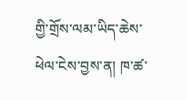གྱི་གྲོས་ལམ་ཡིད་ཆེས་ཕེལ་ངེས་བྱས་ན། ཁ་ཚ་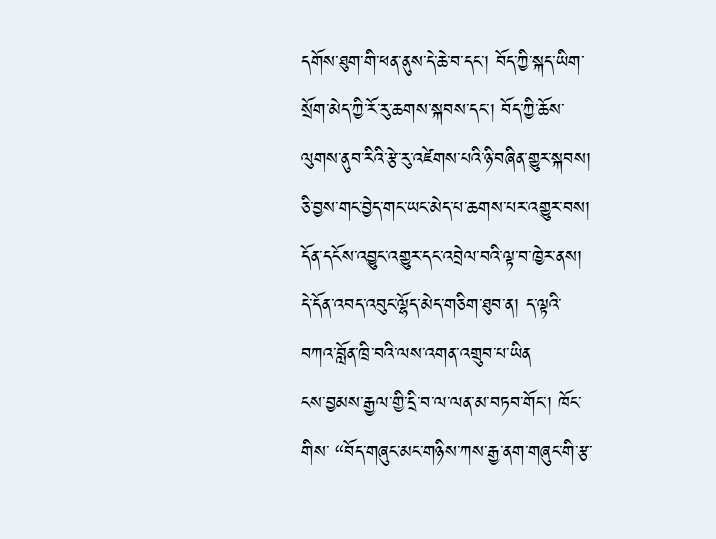དགོས་ཐུག་གི་ཕན་ནུས་དེ་ཆེ་བ་དང་། བོད་ཀྱི་སྐད་ཡིག་སྲོག་མེད་ཀྱི་རོ་རུ་ཆགས་སྐབས་དང་། བོད་ཀྱི་ཆོས་ལུགས་ནུབ་རིའི་རྩེ་རུ་འཛེགས་པའི་ཉི་བཞིན་གྱུར་སྐབས། ཅི་བྱས་གང་བྱེད་གང་ཡང་མེད་པ་ཆགས་པར་འགྱུར་བས། དོན་དངོས་འབྱུང་འགྱུར་དང་འབྲེལ་བའི་ལྟ་བ་ཁྱེར་ནས། དེ་དོན་འབད་འབུང་ལྷོད་མེད་གཅིག་ཐུབ་ན། ད་ལྟའི་བཀའ་བློན་ཁྲི་བའི་ལས་འགན་འགྲུབ་པ་ཡིན
ངས་བྱམས་རྒྱལ་གྱི་དྲི་བ་ལ་ལན་མ་བཏབ་གོང་། ཁོང་གིས་ “བོད་གཞུང་མང་གཉིས་ཀས་རྒྱ་ནག་གཞུང་གི་རྩ་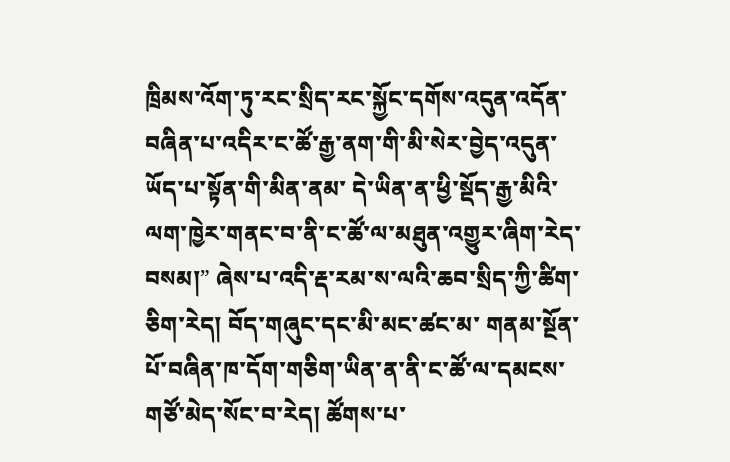ཁྲིམས་འོག་ཏུ་རང་སྲིད་རང་སྐྱོང་དགོས་འདུན་འདོན་བཞིན་པ་འདིར་ང་ཚོ་རྒྱ་ནག་གི་མི་སེར་བྱེད་འདུན་ཡོད་པ་སྟོན་གི་མིན་ནམ་ དེ་ཡིན་ན་ཕྱི་སྡོད་རྒྱ་མིའི་ལག་ཁྱེར་གནང་བ་ནི་ང་ཚོ་ལ་མཐུན་འགྱུར་ཞིག་རེད་བསམ།” ཞེས་པ་འདི་རྡ་རམ་ས་ལའི་ཆབ་སྲིད་ཀྱི་ཚིག་ཅིག་རེད། བོད་གཞུང་དང་མི་མང་ཚང་མ་ གནམ་སྔོན་པོ་བཞིན་ཁ་དོག་གཅིག་ཡིན་ན་ནི་ང་ཚོ་ལ་དམངས་གཙོ་མེད་སོང་བ་རེད། ཚོགས་པ་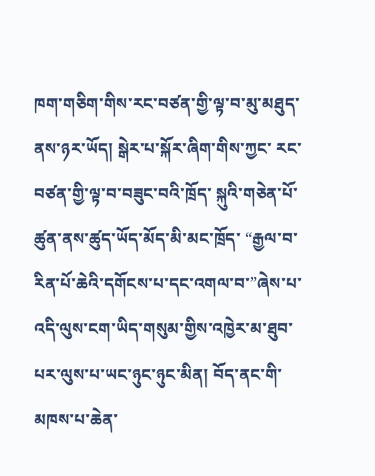ཁག་གཅིག་གིས་རང་བཙན་གྱི་ལྟ་བ་མུ་མཐུད་ནས་ཉར་ཡོད། སྒེར་པ་སྐོར་ཞིག་གིས་ཀྱང་ རང་བཙན་གྱི་ལྟ་བ་བཟུང་བའི་ཁྲོད་ སྐུའི་གཅེན་པོ་ཚུན་ནས་ཚུད་ཡོད་མོད་མི་མང་ཁྲོད་ “རྒྱལ་བ་རིན་པོ་ཆེའི་དགོངས་པ་དང་འགལ་བ་”ཞེས་པ་འདི་ལུས་ངག་ཡིད་གསུམ་གྱིས་འཁྱེར་མ་ཐུབ་པར་ལུས་པ་ཡང་ཉུང་ཉུང་མིན། བོད་ནང་གི་མཁས་པ་ཆེན་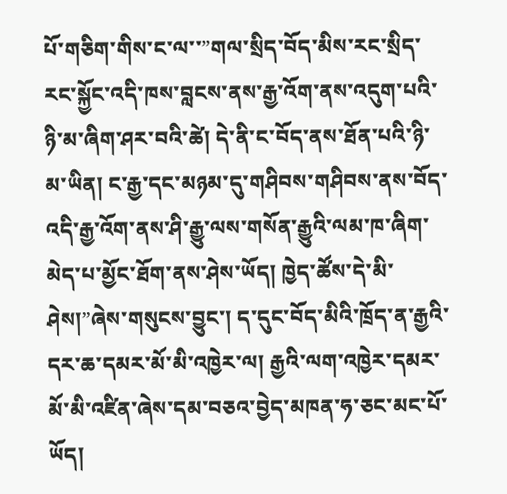པོ་གཅིག་གིས་ང་ལ་་”གལ་སྲིད་བོད་མིས་རང་སྲིད་རང་སྐྱོང་འདི་ཁས་བླངས་ནས་རྒྱ་འོག་ནས་འདུག་པའི་ཉི་མ་ཞིག་ཤར་བའི་ཚེ། དེ་ནི་ང་བོད་ནས་ཐོན་པའི་ཉི་མ་ཡིན། ང་རྒྱ་དང་མཉམ་དུ་གཤིབས་གཤིབས་ནས་བོད་འདི་རྒྱ་འོག་ནས་ཤི་རྒྱུ་ལས་གསོན་རྒྱུའི་ལམ་ཁ་ཞིག་མེད་པ་མྱོང་ཐོག་ནས་ཤེས་ཡོད། ཁྱེད་ཚོས་དེ་མི་ཤེས།”ཞེས་གསུངས་བྱུང་། ད་དུང་བོད་མིའི་ཁྲོད་ན་རྒྱའི་དར་ཆ་དམར་མོ་མི་འཁྱེར་ལ། རྒྱའི་ལག་འཁྱེར་དམར་མོ་མི་འཛིན་ཞེས་དམ་བཅའ་བྱེད་མཁན་ཧ་ཅང་མང་པོ་ཡོད།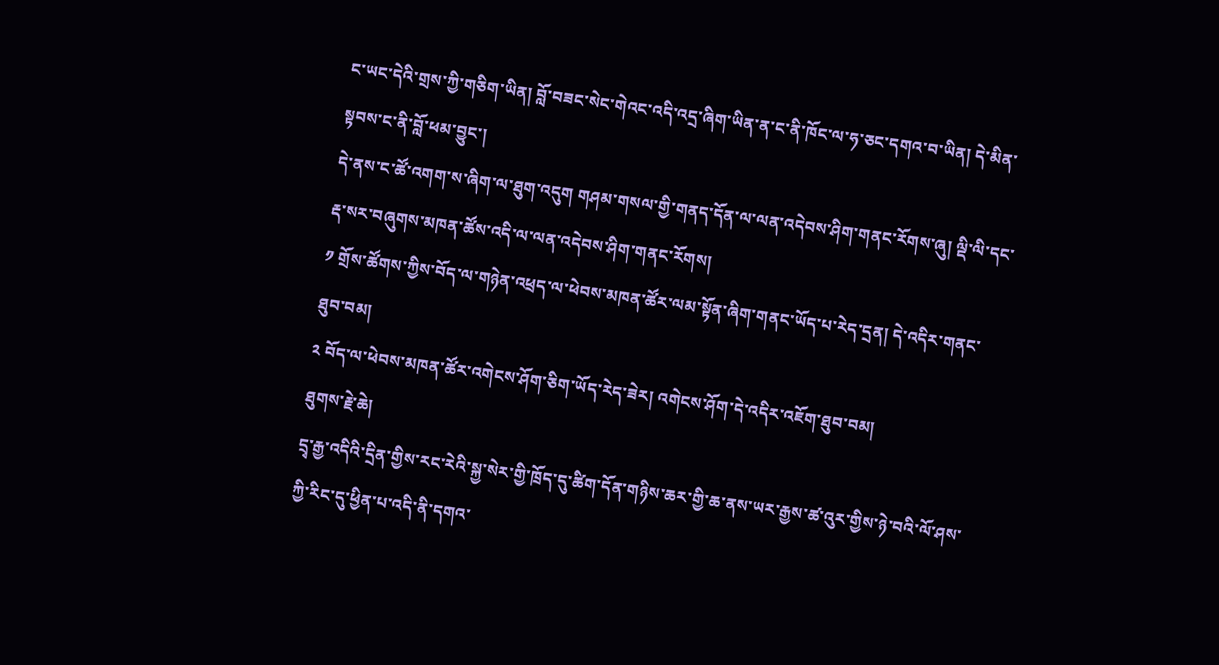ང་ཡང་དེའི་གྲས་ཀྱི་གཅིག་ཡིན། བློ་བཟང་སེང་གེའང་འདི་འདྲ་ཞིག་ཡིན་ན་ང་ནི་ཁོང་ལ་ཧ་ཅང་དགའ་བ་ཡིན། དེ་མིན་སྟབས་ང་ནི་བློ་ཕམ་བྱུང་།
དེ་ནས་ང་ཚོ་འགག་ས་ཞིག་ལ་ཐུག་འདུག གཤམ་གསལ་གྱི་གནད་དོན་ལ་ལན་འདེབས་ཤིག་གནང་རོགས་ཞུ། ལྡི་ལི་དང་རྡ་སར་བཞུགས་མཁན་ཚོས་འདི་ལ་ལན་འདེབས་ཤིག་གནང་རོགས།
༡ གྲོས་ཚོགས་ཀྱིས་བོད་ལ་གཉེན་འཕྲད་ལ་ཕེབས་མཁན་ཚོར་ལམ་སྟོན་ཞིག་གནང་ཡོད་པ་རེད་དྲན། དེ་འདིར་གནང་ཐུབ་བམ།
༢ བོད་ལ་ཕེབས་མཁན་ཚོར་འགེངས་ཤོག་ཅིག་ཡོད་རེད་ཟེར། འགེངས་ཤོག་དེ་འདིར་འཇོག་ཐུབ་བམ།
ཐུགས་རྗེ་ཆེ།
དྲྭ་རྒྱ་འདིའི་དྲིན་གྱིས་རང་རེའི་སྐྱ་སེར་གྱི་ཁྲོད་དུ་ཚིག་དོན་གཉིས་ཆར་གྱི་ཆ་ནས་ཡར་རྒྱས་ཚ་འུར་གྱིས་ཉེ་བའི་ལོ་ཤས་ཀྱི་རིང་དུ་ཕྱིན་པ་འདི་ནི་དགའ་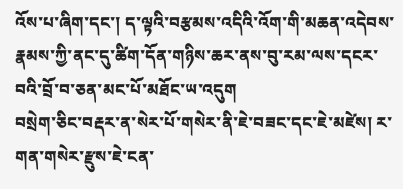འོས་པ་ཞིག་དང་། ད་ལྟའི་བརྩམས་འདིའི་འོག་གི་མཆན་འདེབས་རྣམས་ཀྱི་ནང་དུ་ཚིག་དོན་གཉིས་ཆར་ནས་བུ་རམ་ལས་དངར་བའི་བྲོ་བ་ཅན་མང་པོ་མཐོང་ཡ་འདུག
བསྲེག་ཅིང་བརྡར་ན་སེར་པོ་གསེར་ནི་ཇེ་བཟང་དང་ཇེ་མཛེས། ར་གན་གསེར་རྫུས་ཇེ་ངན་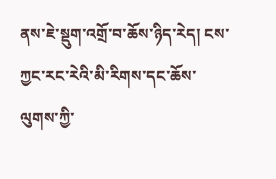ནས་ཇེ་སྡུག་འགྲོ་བ་ཆོས་ཉིད་རེད། ངས་ཀྱང་རང་རེའི་མི་རིགས་དང་ཆོས་ལུགས་ཀྱི་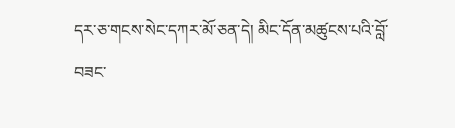དར་ཅ་གངས་སེང་དཀར་མོ་ཅན་དེ། མིང་དོན་མཚུངས་པའི་བློ་བཟང་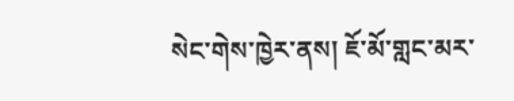སེང་གེས་ཁྱེར་ནས། ཇོ་མོ་གླང་མར་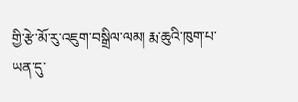གྱི་རྩེ་མོ་རུ་འཇུག་བསྒྲིལ་ལམ། རྨ་ཆུའི་ཁུག་པ་ཡན་དུ་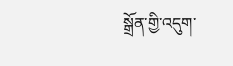སྒྲོན་གྱི་འདུག་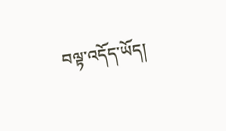བལྟ་འདོད་ཡོད།